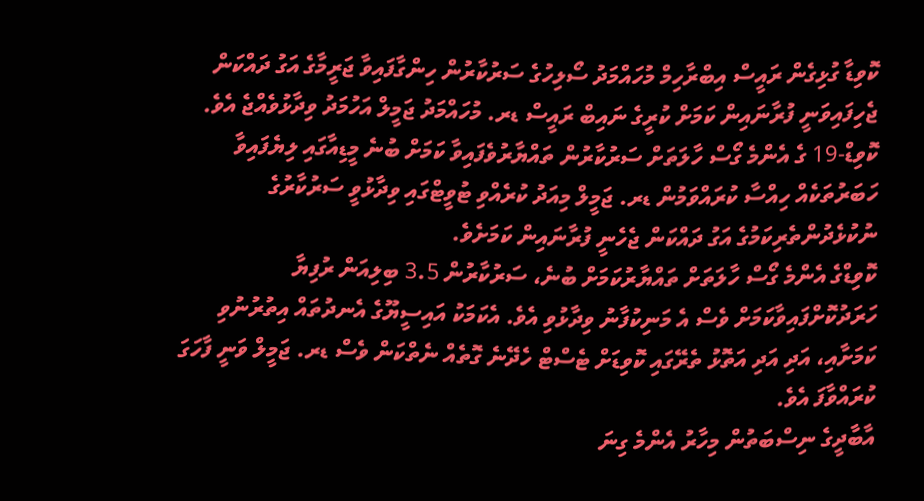ކޮވިޑާ ގުޅިގެން ރައީސް އިބްރާހިމް މުހައްމަދު ސޯލިހުގެ ސަރުކާރުން ހިންގާފައިވާ ޖަރީމާގެ އަގު ދައްކަން ޖެހިފައިވަނީ ފުރާނައިން ކަމަށް ކުރީގެ ނައިބް ރައީސް ޑރ. މުހައްމަދު ޖަމީލް އަހުމަދު ވިދާޅުވެއްޖެ އެވެ.
ކޮވިޑް-19 ގެ އެންމެ ގޯސް ހާލަތަށް ސަރުކާރުން ތައްޔާރުވެފައިވާ ކަމަށް ބުނެ މީޑިއާގައި ލިޔެފައިވާ ހަބަރުތަކެއް ހިއްސާ ކުރައްވަމުން ޑރ. ޖަމީލް މިއަދު ކުރެއްވި ޓުވީޓްގައި ވިދާޅުވީ ސަރުކާރުގެ ނުކުޅެދުންތެރިކަމުގެ އަގު ދައްކަން ޖެހެނީ ފުރާނައިން ކަމަށެވެ.
ކޮވިޑްގެ އެންމެ ގޯސް ހާލަތަށް ތައްޔާރުކަމަށް ބުނެ، ސަރުކާރުން 3.5 ބިލިއަން ރުފިޔާ ހަރަދުކޮށްފައިވާކަމަށް ވެސް އެ މަނިކުފާނު ވިދާޅުވި އެވެ. އެކަމަކު އައިސީޔޫގެ އެނދުތައް އިތުރުނުވި ކަމަށާއި، އަދި އަދި އަތޮޅު ތެރޭގައި ކޮވިޑަށް ޓެސްޓް ހެދޭނެ ގޮތެއް ނެތްކަން ވެސް ޑރ. ޖަމީލް ވަނީ ފާހަގަ ކުރައްވާފަ އެވެ.
އާބާދީގެ ނިސްބަތުން މިހާރު އެންމެ ގިނަ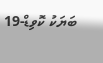ބަޔަކު ކޮވިޑް-19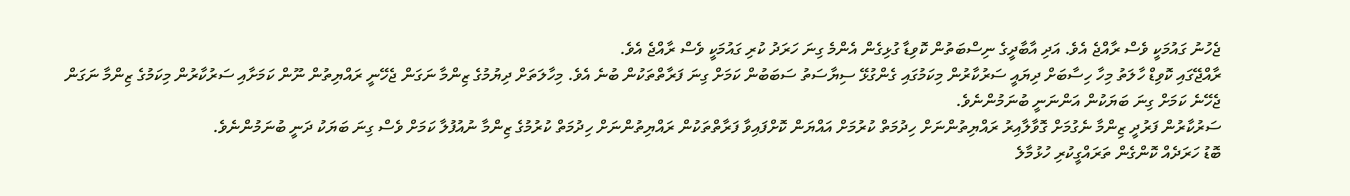ޖެހުނު ގައުމަކީ ވެސް ރާއްޖެ އެވެ. އަދި އާބާދީގެ ނިސްބަތުން ކޮވިޑާ ގުޅިގެން އެންމެ ގިނަ ހަރަދު ކުރި ގައުމަކީ ވެސް ރާއްޖެ އެވެ.
ރާއްޖޭގައި ކޮވިޑް ހާލަތު މިހާ ހިސާބަށް ދިޔައީ ސަރުކާރުން މިކަމުގައި ގެންގުޅޭ ސިޔާސަތު ސަބަބުން ކަމަށް ގިނަ ފަރާތްތަކުން ބުނެ އެވެ. މިހާލަތަށް ދިޔުމުގެ ޒިންމާ ނަގަން ޖެހޭނީ ރައްޔިތުން ނޫން ކަމަށާއި ސަރުކާރުން މިކަމުގެ ޒިންމާ ނަގަން ޖެހޭނެ ކަމަށް ގިނަ ބަޔަކުން އަންނަނީ ބުނަމުންނެވެ.
ސަރުކާރުން ފަރުދީ ޒިންމާ ނެގުމަށް ގޮވާލާއިރު ރައްޔިތުންނަށް ހިދުމަތް ކުރުމަށް އައްޔަން ކޮށްފައިވާ ފަރާތްތަކުން ރައްޔިތުންނަށް ހިދުމަތް ކުރުމުގެ ޒިންމާ ނުއުފުލާ ކަމަށް ވެސް ގިނަ ބަޔަކު ދަނީ ބުނަމުންނެވެ.
ބޮޑު ހަރަދެއް ކޮންގެން ތަރައްގީކުރި ހުޅުމާލެ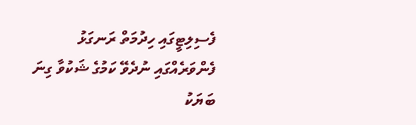ފެސިލިޓީގައި ހިދުމަތް ރަނގަޅު ފެންވަރެއްގައި ނުދެވޭ ކަމުގެ ޝަކުވާ ގިނަ ބަޔަކު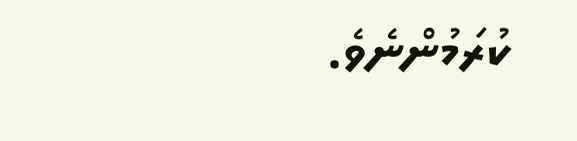ކުރަމުންނެވެ.